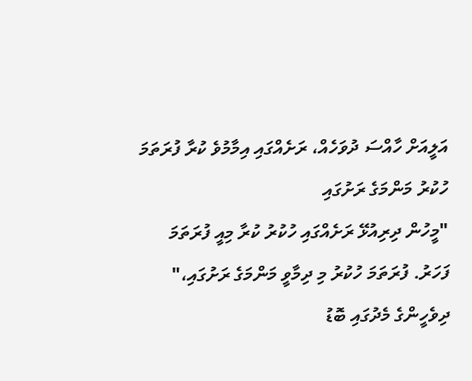އަލީއަށް ހާއްސަ ދުވަހެއް، ރަށެއްގައި އިމާމުވެ ކުރާ ފުރަތަމަ ހުކުރު މަންމަގެ ރަށުގައި
"މީހުން ދިރިއުޅޭ ރަށެއްގައި ހުކުރު ކުރާ މިއީ ފުރަތަމަ ފަހަރު. ފުރަތަމަ ހުކުރު މި ދިމާވީ މަންމަގެ ރަށުގައި،"
ދިވެހީންގެ މެދުގައި ބޮޑު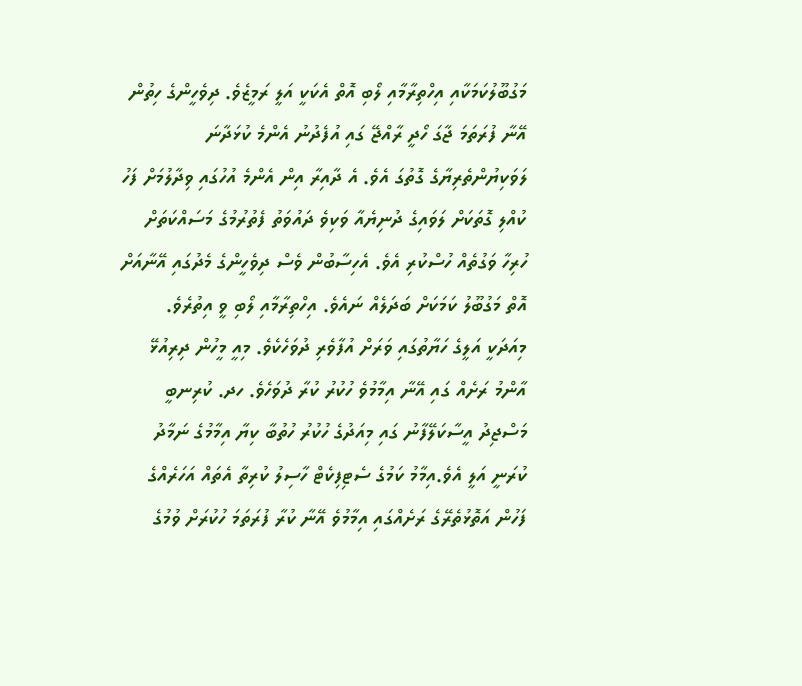މަގުބޫލުކަމަކާއި އިހްތިރާމާއި ލޯބި އޮތް އެކަކީ އަލީ ރަމީޒެވެ. ދިވެހީންގެ ހިތުން އޭނާ ފުރަތަމަ ޖާގަ ހޯދީ ރާއްޖޭ ގައި އުފެދުނު އެންމެ ކުޅަދާނަ ލަވަކިޔުންތެރިޔާގެ ގޮތުގަ އެވެ. އެ ދާއިރާ އިން އެންމެ އުހުގައި ވިދާލުމަށް ފަހު ކުއްލި ގޮތަކަށް ލަވައިގެ ދުނިޔެއާ ވަކިވެ ދައުވަތު ފެތުރުމުގެ މަސައްކަތަށް ހުރިހާ ވަގުތެއް ހުސްކުރި އެވެ. އެހިސާބުން ވެސް ދިވެހީންގެ މެދުގައި އޭނާއަށް އޮތް މަގުބޫލު ކަމަކަށް ބަދަލެއް ނައެވެ. އިހްތިރާމާއި ލޯބި ވީ އިތުރެވެ.
މިއަދަކީ އަލީގެ ހަޔާތުގައި ވަރަށް އުފާވެރި ދުވަހެކެވެ. މިއީ މީހުން ދިރިއުޅޭ އާންމު ރަށެއް ގައި އޭނާ އިމާމުވެ ހުކުރު ކުރާ ދުވަހެވެ. ހދ. ކުރިނބީ މަސްޖިދު އީސާކަލޭފާނު ގައި މިއަދުގެ ހުކުރު ހުތުބާ ކިޔާ އިމާމުގެ ނަމާދު ކުރަނީ އަލީ އެވެ.އިމާމު ކަމުގެ ސެޓިފިކެޓް ހާސިލު ކުރިތާ އެތައް އަހަރެއްގެ ފަހުން އަތޮޅުތެރޭގެ ރަށެއްގައި އިމާމުވެ އޭނާ ކުރާ ފުރަތަމަ ހުކުރަށް ވުމުގެ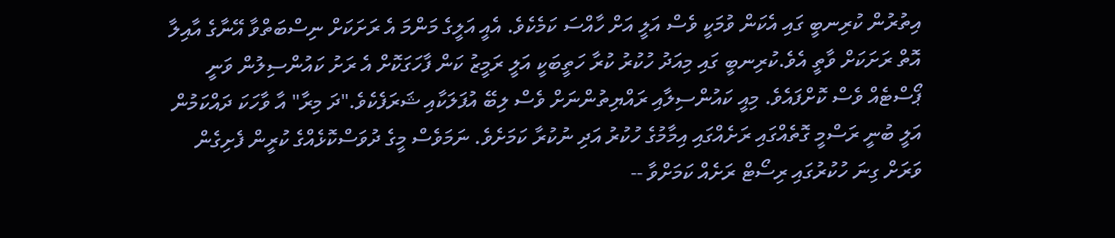އިތުރުން ކުރިނބީ ގައި އެކަން ވުމަކީ ވެސް އަލީ އަށް ހާއްސަ ކަމެކެވެ. އެއީ އަލީގެ މަންމަ އެ ރަށަކަށް ނިސްބަތްވާ އޭނާގެ އާއިލާ އޮތް ރަށަކަށް ވާތީ އެވެ.ކުރިނބީ ގައި މިއަދު ހުކުރު ކުރާ ހަތީބަކީ އަލީ ރަމީޒު ކަން ފާހަގަކޮށް އެ ރަށު ކައުންސިލުން ވަނީ ޕޯސްޓެއް ވެސް ކޮށްފައެވެ. މިއީ ކައުންސިލާއި ރައްޔިތުންނަށް ވެސް ލިބޭ އުފަލަކާއި ޝަރަފެކެވެ."ދަ މިރާ" އާ ވާހަކަ ދައްކަމުން އަލީ ބުނީ ރަސްމީ ގޮތެއްގައި ރަށެއްގައި އިމާމުގެ ހުކުރު އަދި ނުކުރާ ކަމަށެވެ. ނަމަވެސް މީގެ ދުވަސްކޮޅެއްގެ ކުރީން ފެށިގެން ވަރަށް ގިނަ ހުކުރުގައި ރިސޯޓް ރަށެއް ކަމަށްވާ --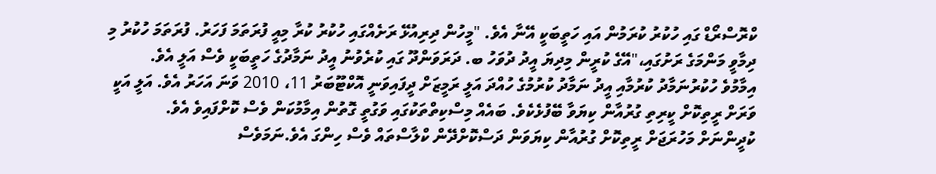ކްރޮސްރޯޑް ގައި ހުކުރު ކުރަމުން އައި ހަތީބަކީ އޭނާ އެވެ. "މީހުން ދިރިއުޅޭ ރަށެއްގައި ހުކުރު ކުރާ މިއީ ފުރަތަމަ ފަހަރު. ފުރަތަމަ ހުކުރު މި ދިމާވީ މަންމަގެ ރަށުގައި،"އޭގެ ކުރީން މިދިޔަ އީދު ދުވަހު ބ. ދަރަވަންދޫ ގައި ކުރެވުނު އީދު ނަމާދުގެ ހަތީބަކީ ވެސް އަލީ އެވެ.
އިމާމުވެ ހުކުރުނަމާދު ކުރުމާއި އީދު ނަމާދު ކުރުމުގެ ހުއްދަ އަލީ ރަމީޒަށް ދީފައިވަނީ އޮކްޓޫބަރު 11، 2010 ވަނަ އަހަރު އެވެ. އަލީ އަކީ ވަރަށް ރީތިކޮށް ކީރިތި ގުރުއާން ކިޔަވާ ބޭފުޅެކެވެ. ބައެއް މިސްކިތްތަކުގައި ވަގުތީ ގޮތުން އިމާމުކަން ވެސް ކޮށްފައިވެ އެވެ. ކުދީންނަށް މަހުރަޖަށް ރީތިކޮށް ގުރުއާން ކިޔަވަން ދަސްކޮށްދޭން ކްލާސްތައް ވެސް ހިންގަ އެވެ.ނަމަވެސް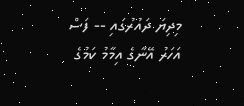މިދިޔަ ދައުރުގައި -- ފަސް އަހަރު އޭނާގެ އިމާމު ކަމުގެ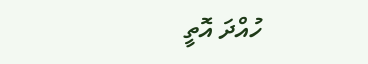ހުއްދަ އޮތީ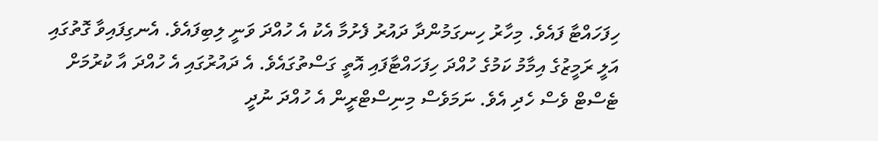ހިފަހައްޓާ ފައެވެ. މިހާރު ހިނގަމުންދާ ދައުރު ފެށުމާ އެކު އެ ހުއްދަ ވަނީ ލިބިފައެވެ. އެނގިފައިވާ ގޮތުގައި އަލީ ރަމީޒުގެ އިމާމު ކަމުގެ ހުއްދަ ހިފަހައްޓާފައި އޮތީ ގަސްތުގައެވެ. އެ ދައުރުގައި އެ ހުއްދަ އާ ކުރުމަށް ޓެސްޓް ވެސް ހެދި އެވެ. ނަމަވެސް މިނިސްޓްރީން އެ ހުއްދަ ނުދީ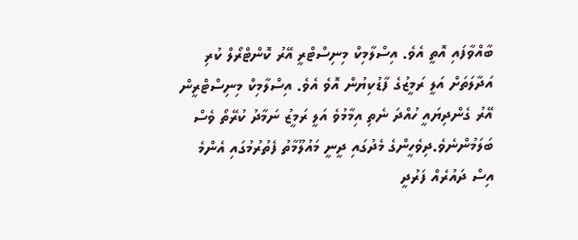ބާއްވާފައި އޮތީ އެވެ. އިސްލާމިކް މިނިސްޓްރީ އޭރު ކޮންޓްރޯލް ކުރި އަދާލަތަށް އަލީ ރަމީޒުގެ ފާޑުކިޔުން އޮވެ އެވެ. އިސްލާމިކް މިނިސްޓްރީން އޭރު ގެންދިޔައީ ހުއްދަ ނެތި އިމާމުވެ އަލީ ރަމީޒު ނަމާދު ކުރޭތޯ ވެސް ބަލަމުންނެވެ.ދިވެހީންގެ މެދުގައި ދީނީ މައުލޫމާތު ފެތުރުމުގައި އެންމެ އިސް ދައުރެއް ފަރުދީ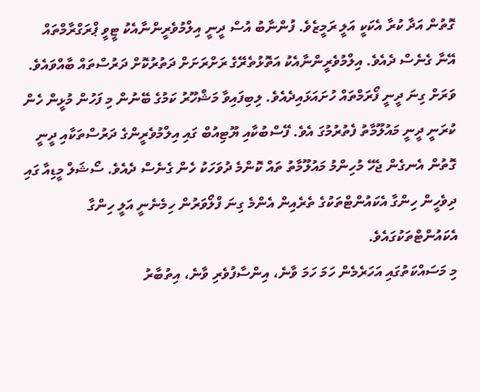ގޮތުން އަދާ ކުރާ އެކަކީ އަލީ ރަމީޒެވެ. ފުންނާބު އުސް ދީނީ އިލްމުވެރީންނާއެކު ޓީވީ ޕްރަގްރާމްތައް އޭނާ ގެނެސް ދެއެވެ. އިލްމުވެރީންނާއެކު އަތޮޅުތެރޭގެ ރަށްރަށަށް ދަތުރުކޮށް ދަރުސްތައް ބާއްވައެވެ. ވަރަށް ގިނަ ދީނީ ފޯރަމްތައް ހުށައަޅައިދެއެވެ. ލިބިފައިވާ މަޝްހޫރު ކަމުގެ ބޭނުން މި ފަހުން މުޅީން ހެން ކުރަނީ ދީނީ މައުލޫމާތު ފެތުރުމުގަ އެވެ. ފޭސްބުކާއި ޔޫޓިއުބް ގައި އިލްމުވެރީންގެ ދަރުސްތަކާއި ދީނީ ގޮތުން އެނގެން ޖެހޭ މުހިންމު މައުލޫމާތު ތައް ކޮންމެ ދުވަހަކު ހެން ގެނެސް ދެއެވެ. ސޯޝަލް މީޑިއާ ގައި ދިވެހީން ހިންގާ އެކައުންޓްތަކުގެ ތެރެއިން އެންމެ ގިނަ ފްލޯވަރުން ހިމެނެނީ އަލީ ހިންގާ އެކައުންޓްތަކުގައެވެ.
މި މަސައްކަތުގައި އަހަރެމެން ހަމަ ހަމަ ވާނެ، އިންސާފުވެރި ވާނެ، އިތުބާރު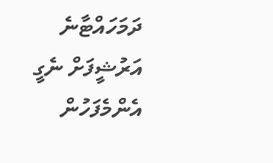ދަމަހައްޓާނެ
އަރުޝީފަށް ނެގީ
އެންމެފަހުން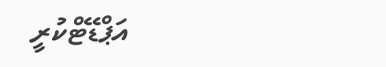އަޕްޑޭޓްކުރީ